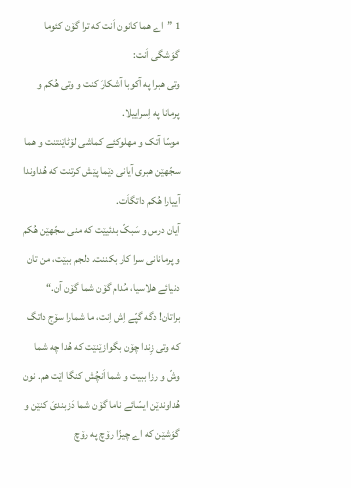1 ”اے هما کانون اَنت که ترا گۆن کئوما گوَشگی اَنت:
وتی هبرا په آکوبا آشکارَ کنت و وتی هُکم و پرمانا په اِسراییلا.
موسّا آتک و مهلوکئے کماشی لۆٹاێنتنت و هما سجّهێن هبری آیانی دێما پێش کرتنت که هُداوندا آییارا هُکم داتگاَت.
آیان درس و سَبکّ بدئیێت که منی سجّهێن هُکم و پرمانانی سرا کار بکننت. دلجم ببێت، من تان دنیائے هلاسیا، مُدام گۆن شما گۆن آن.“
براتان! دگه گپّے اِش اِنت، ما شمارا سۆج داتگ که وتی زِندا چۆن بگوازێنێت که هُدا چه شما وشّ و رزا ببیت و شما اَنچُش کنگا اێت هم. نون هُداوندێن ایسّائے ناما گۆن شما دَزبندیَ کنێن و گوَشێن که اے چیزّا رۆچ په رۆچ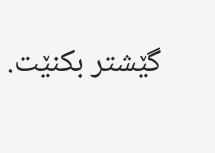گێشتر بکنێت.